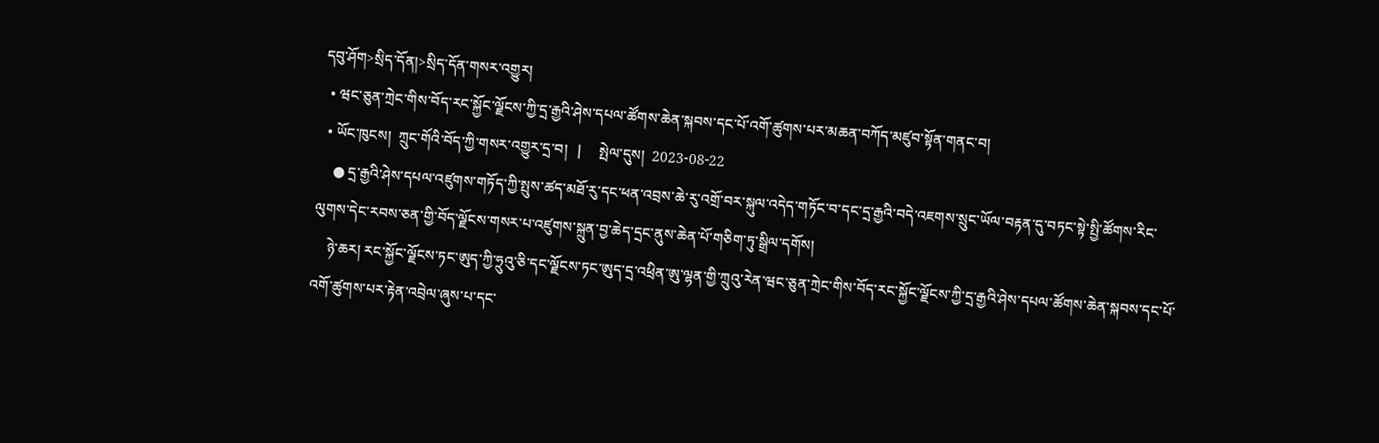དབུ་ཤོག>སྲིད་དོན།>སྲིད་དོན་གསར་འགྱུར།
  • ཝང་ཅུན་ཀྲེང་གིས་བོད་རང་སྐྱོང་ལྗོངས་ཀྱི་དྲ་རྒྱའི་ཤེས་དཔལ་ཚོགས་ཆེན་སྐབས་དང་པོ་འགོ་ཚུགས་པར་མཆན་བཀོད་མཛུབ་སྟོན་གནང་བ།
  • ཡོང་ཁུངས།  ཀྲུང་གོའི་བོད་ཀྱི་གསར་འགྱུར་དྲ་བ།   |     སྤེལ་དུས།  2023-08-22
    ● དྲ་རྒྱའི་ཤེས་དཔལ་འཛུགས་གཏོད་ཀྱི་སྤུས་ཚད་མཐོ་རུ་དང་ཕན་འབྲས་ཆེ་རུ་འགྲོ་བར་སྐུལ་འདེད་གཏོང་བ་དང་དྲ་རྒྱའི་བདེ་འཇགས་སྲུང་ཡོལ་བརྟན་དུ་བཏང་སྟེ་སྤྱི་ཚོགས་རིང་ལུགས་དེང་རབས་ཅན་གྱི་བོད་ལྗོངས་གསར་པ་འཛུགས་སྐྲུན་བྱ་ཆེད་དྲང་ནུས་ཆེན་པོ་གཅིག་ཏུ་སྒྲིལ་དགོས།
    ཉེ་ཆར། རང་སྐྱོང་ལྗོངས་ཏང་ཨུད་ཀྱི་ཧྲུའུ་ཅི་དང་ལྗོངས་ཏང་ཨུད་དྲ་འཕྲིན་ཨུ་ལྷན་གྱི་ཀྲུའུ་རེན་ཝང་ཅུན་ཀྲེང་གིས་བོད་རང་སྐྱོང་ལྗོངས་ཀྱི་དྲ་རྒྱའི་ཤེས་དཔལ་ཚོགས་ཆེན་སྐབས་དང་པོ་འགོ་ཚུགས་པར་རྟེན་འབྲེལ་ཞུས་པ་དང་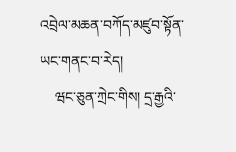འབྲེལ་མཆན་བཀོད་མཛུབ་སྟོན་ཡང་གནང་བ་རེད།
    ཝང་ཅུན་ཀྲེང་གིས། དྲ་རྒྱའི་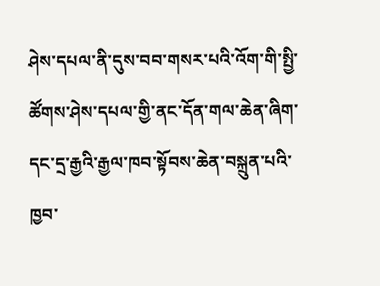ཤེས་དཔལ་ནི་དུས་བབ་གསར་པའི་འོག་གི་སྤྱི་ཚོགས་ཤེས་དཔལ་གྱི་ནང་དོན་གལ་ཆེན་ཞིག་དང་དྲ་རྒྱའི་རྒྱལ་ཁབ་སྟོབས་ཆེན་བསྐྲུན་པའི་ཁྱབ་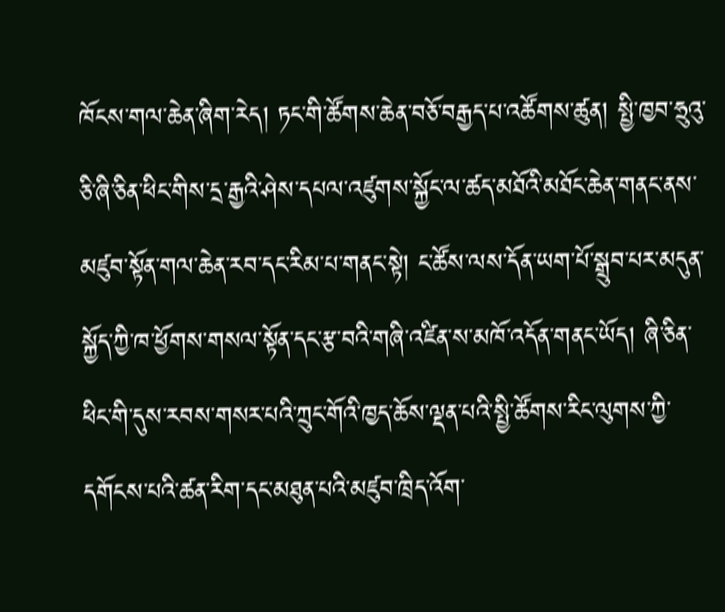ཁོངས་གལ་ཆེན་ཞིག་རེད། ཏང་གི་ཚོགས་ཆེན་བཅོ་བརྒྱད་པ་འཚོགས་ཚུན། སྤྱི་ཁྱབ་ཧྲུའུ་ཅི་ཞི་ཅིན་ཕིང་གིས་དྲ་རྒྱའི་ཤེས་དཔལ་འཛུགས་སྐྱོང་ལ་ཚད་མཐོའི་མཐོང་ཆེན་གནང་ནས་མཛུབ་སྟོན་གལ་ཆེན་རབ་དང་རིམ་པ་གནང་སྟེ། ང་ཚོས་ལས་དོན་ཡག་པོ་སྒྲུབ་པར་མདུན་སྐྱོད་ཀྱི་ཁ་ཕྱོགས་གསལ་སྟོན་དང་རྩ་བའི་གཞི་འཛིན་ས་མཁོ་འདོན་གནང་ཡོད། ཞི་ཅིན་ཕིང་གི་དུས་རབས་གསར་པའི་ཀྲུང་གོའི་ཁྱད་ཆོས་ལྡན་པའི་སྤྱི་ཚོགས་རིང་ལུགས་ཀྱི་དགོངས་པའི་ཚན་རིག་དང་མཐུན་པའི་མཛུབ་ཁྲིད་འོག་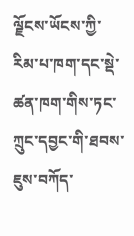ལྗོངས་ཡོངས་ཀྱི་རིམ་པ་ཁག་དང་སྡེ་ཚན་ཁག་གིས་ཏང་ཀྲུང་དབྱང་གི་ཐབས་ཇུས་བཀོད་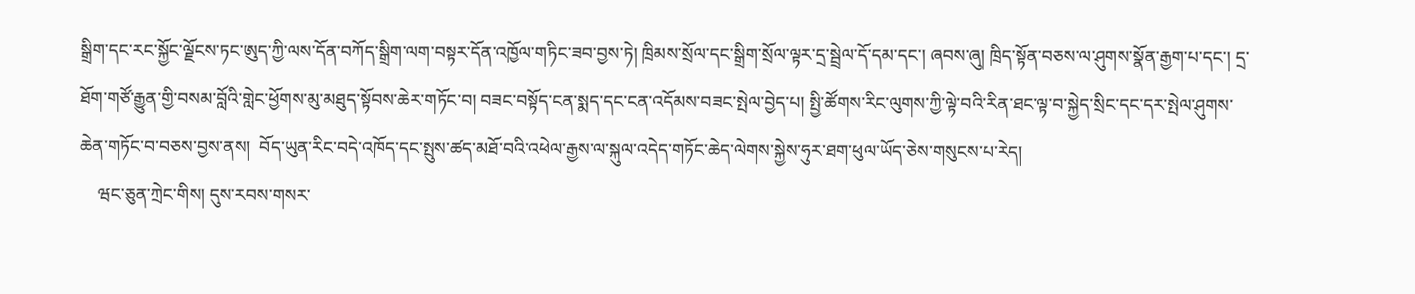སྒྲིག་དང་རང་སྐྱོང་ལྗོངས་ཏང་ཨུད་ཀྱི་ལས་དོན་བཀོད་སྒྲིག་ལག་བསྟར་དོན་འཁྱོལ་གཏིང་ཟབ་བྱས་ཏེ། ཁྲིམས་སྲོལ་དང་སྒྲིག་སྲོལ་ལྟར་དྲ་སྦྲེལ་དོ་དམ་དང་། ཞབས་ཞུ། ཁྲིད་སྟོན་བཅས་ལ་ཤུགས་སྣོན་རྒྱག་པ་དང་། དྲ་ཐོག་གཙོ་རྒྱུན་གྱི་བསམ་བློའི་གླེང་ཕྱོགས་མུ་མཐུད་སྟོབས་ཆེར་གཏོང་བ། བཟང་བསྟོད་ངན་སྨད་དང་ངན་འདོམས་བཟང་སྤེལ་བྱེད་པ། སྤྱི་ཚོགས་རིང་ལུགས་ཀྱི་ལྟེ་བའི་རིན་ཐང་ལྟ་བ་སྐྱེད་སྲིང་དང་དར་སྤེལ་ཤུགས་ཆེན་གཏོང་བ་བཅས་བྱས་ནས།  བོད་ཡུན་རིང་བདེ་འཁོད་དང་སྤུས་ཚད་མཐོ་བའི་འཕེལ་རྒྱས་ལ་སྐུལ་འདེད་གཏོང་ཆེད་ལེགས་སྐྱེས་ཧུར་ཐག་ཕུལ་ཡོད་ཅེས་གསུངས་པ་རེད།
    ཝང་ཅུན་ཀྲེང་གིས། དུས་རབས་གསར་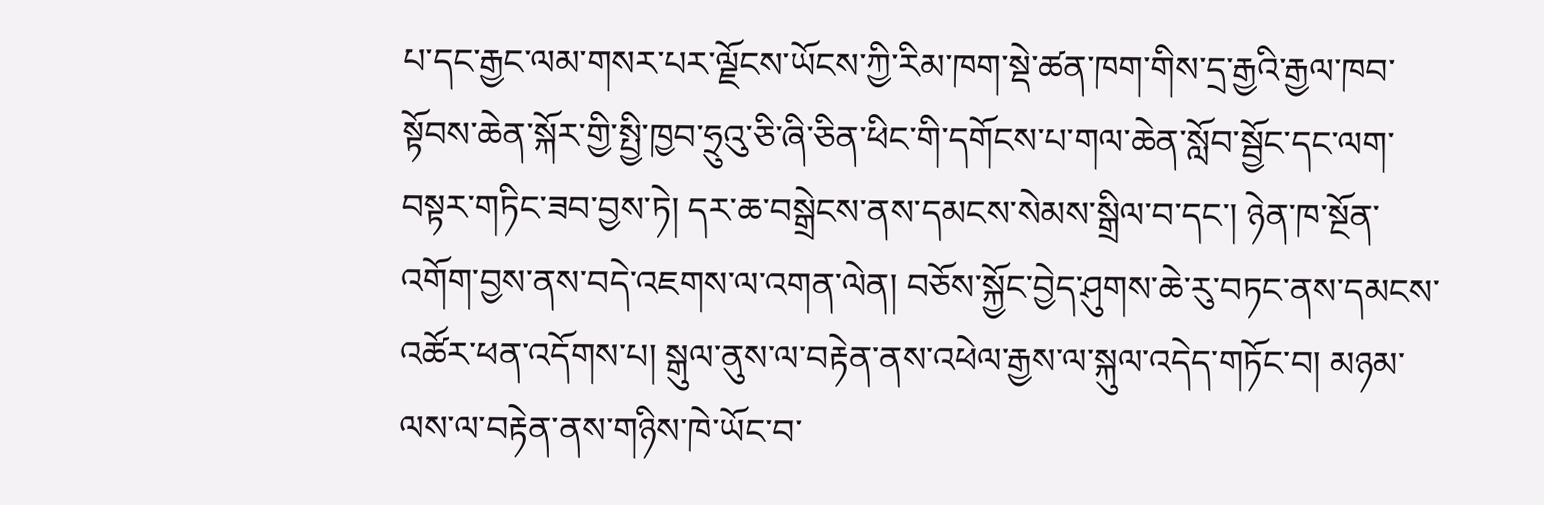པ་དང་རྒྱང་ལམ་གསར་པར་ལྗོངས་ཡོངས་ཀྱི་རིམ་ཁག་སྡེ་ཚན་ཁག་གིས་དྲ་རྒྱའི་རྒྱལ་ཁབ་སྟོབས་ཆེན་སྐོར་གྱི་སྤྱི་ཁྱབ་ཧྲུའུ་ཅི་ཞི་ཅིན་ཕིང་གི་དགོངས་པ་གལ་ཆེན་སློབ་སྦྱོང་དང་ལག་བསྟར་གཏིང་ཟབ་བྱས་ཏེ། དར་ཆ་བསྒྲེངས་ནས་དམངས་སེམས་སྒྲིལ་བ་དང་། ཉེན་ཁ་སྔོན་འགོག་བྱས་ནས་བདེ་འཇགས་ལ་འགན་ལེན། བཅོས་སྐྱོང་བྱེད་ཤུགས་ཆེ་རུ་བཏང་ནས་དམངས་འཚོར་ཕན་འདོགས་པ། སྒུལ་ནུས་ལ་བརྟེན་ནས་འཕེལ་རྒྱས་ལ་སྐུལ་འདེད་གཏོང་བ། མཉམ་ལས་ལ་བརྟེན་ནས་གཉིས་ཁེ་ཡོང་བ་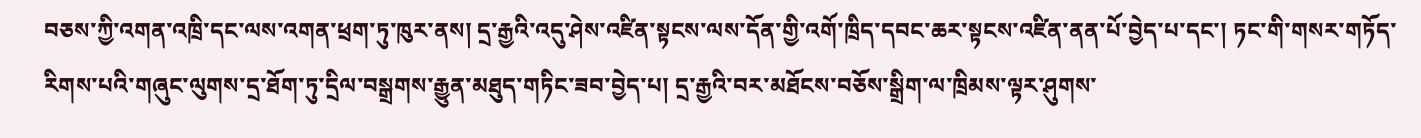བཅས་ཀྱི་འགན་འཁྲི་དང་ལས་འགན་ཕྲག་ཏུ་ཁུར་ནས། དྲ་རྒྱའི་འདུ་ཤེས་འཛིན་སྟངས་ལས་དོན་གྱི་འགོ་ཁྲིད་དབང་ཆར་སྟངས་འཛིན་ནན་པོ་བྱེད་པ་དང་། ཏང་གི་གསར་གཏོད་རིགས་པའི་གཞུང་ལུགས་དྲ་ཐོག་ཏུ་དྲིལ་བསྒྲགས་རྒྱུན་མཐུད་གཏིང་ཟབ་བྱེད་པ། དྲ་རྒྱའི་བར་མཐོངས་བཅོས་སྒྲིག་ལ་ཁྲིམས་ལྟར་ཤུགས་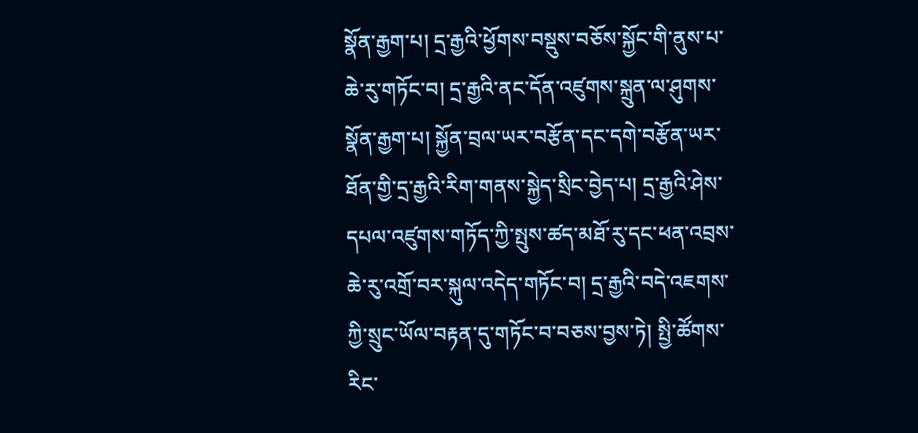སྣོན་རྒྱག་པ། དྲ་རྒྱའི་ཕྱོགས་བསྡུས་བཅོས་སྐྱོང་གི་ནུས་པ་ཆེ་རུ་གཏོང་བ། དྲ་རྒྱའི་ནང་དོན་འཛུགས་སྐྲུན་ལ་ཤུགས་སྣོན་རྒྱག་པ། སྐྱོན་བྲལ་ཡར་བརྩོན་དང་དགེ་བརྩོན་ཡར་ཐོན་གྱི་དྲ་རྒྱའི་རིག་གནས་སྐྱེད་སྲིང་བྱེད་པ། དྲ་རྒྱའི་ཤེས་དཔལ་འཛུགས་གཏོད་ཀྱི་སྤུས་ཚད་མཐོ་རུ་དང་ཕན་འབྲས་ཆེ་རུ་འགྲོ་བར་སྐུལ་འདེད་གཏོང་བ། དྲ་རྒྱའི་བདེ་འཇགས་ཀྱི་སྲུང་ཡོལ་བརྟན་དུ་གཏོང་བ་བཅས་བྱས་ཏེ། སྤྱི་ཚོགས་རིང་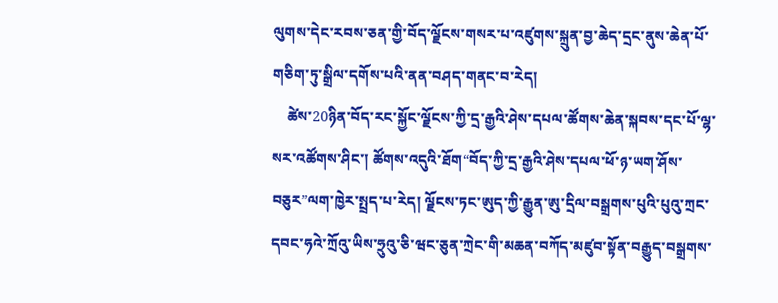ལུགས་དེང་རབས་ཅན་གྱི་བོད་ལྗོངས་གསར་པ་འཛུགས་སྐྲུན་བྱ་ཆེད་དྲང་ནུས་ཆེན་པོ་གཅིག་ཏུ་སྒྲིལ་དགོས་པའི་ནན་བཤད་གནང་བ་རེད།
    ཚེས་20ཉིན་བོད་རང་སྐྱོང་ལྗོངས་ཀྱི་དྲ་རྒྱའི་ཤེས་དཔལ་ཚོགས་ཆེན་སྐབས་དང་པོ་ལྷ་སར་འཚོགས་ཤིང་། ཚོགས་འདུའི་ཐོག“བོད་ཀྱི་དྲ་རྒྱའི་ཤེས་དཔལ་ཕོ་ཉ་ཡག་ཤོས་བཅུར”ལག་ཁྱེར་སྤྲད་པ་རེད། ལྗོངས་ཏང་ཨུད་ཀྱི་རྒྱུན་ཨུ་དྲིལ་བསྒྲགས་པུའི་པུའུ་ཀྲང་དབང་ཧའེ་ཀྲོའུ་ཡིས་ཧྲུའུ་ཅི་ཝང་ཅུན་ཀྲེང་གི་མཆན་བཀོད་མཛུབ་སྟོན་བརྒྱུད་བསྒྲགས་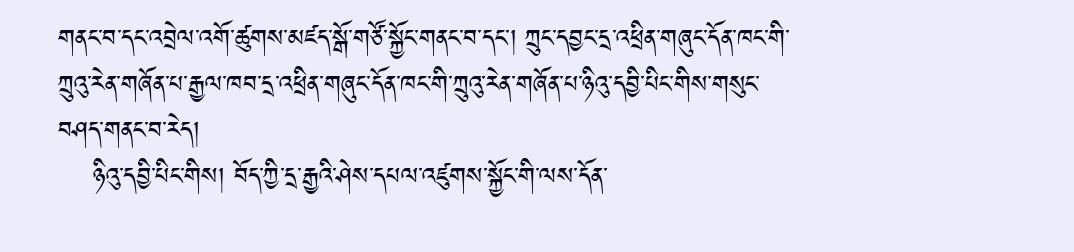གནང་བ་དང་འབྲེལ་འགོ་ཚུགས་མཛད་སྒོ་གཙོ་སྐྱོང་གནང་བ་དང་། ཀྲུང་དབྱང་དྲ་འཕྲིན་གཞུང་དོན་ཁང་གི་ཀྲུའུ་རེན་གཞོན་པ་རྒྱལ་ཁབ་དྲ་འཕྲིན་གཞུང་དོན་ཁང་གི་ཀྲུའུ་རེན་གཞོན་པ་ཉིའུ་དབྱི་པིང་གིས་གསུང་བཤད་གནང་བ་རེད།
    ཉིའུ་དབྱི་པིང་གིས། བོད་ཀྱི་དྲ་རྒྱའི་ཤེས་དཔལ་འཛུགས་སྐྱོང་གི་ལས་དོན་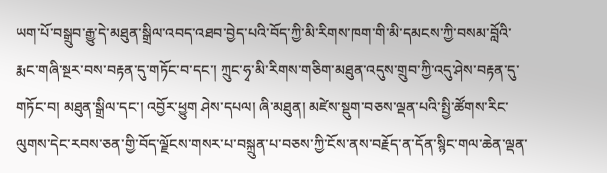ཡག་པོ་བསྒྲུབ་རྒྱུ་དེ་མཐུན་སྒྲིལ་འབད་འཐབ་བྱེད་པའི་བོད་ཀྱི་མི་རིགས་ཁག་གི་མི་དམངས་ཀྱི་བསམ་བློའི་རྨང་གཞི་སྔར་བས་བརྟན་དུ་གཏོང་བ་དང་། ཀྲུང་ཧྭ་མི་རིགས་གཅིག་མཐུན་འདུས་གྲུབ་ཀྱི་འདུ་ཤེས་བརྟན་དུ་གཏོང་བ། མཐུན་སྒྲིལ་དང་། འབྱོར་ཕྱུག ཤེས་དཔལ། ཞི་མཐུན། མཛེས་སྡུག་བཅས་ལྡན་པའི་སྤྱི་ཚོགས་རིང་ལུགས་དེང་རབས་ཅན་གྱི་བོད་ལྗོངས་གསར་པ་བསྐྲུན་པ་བཅས་ཀྱི་ངོས་ནས་བརྗོད་ན་དོན་སྙིང་གལ་ཆེན་ལྡན་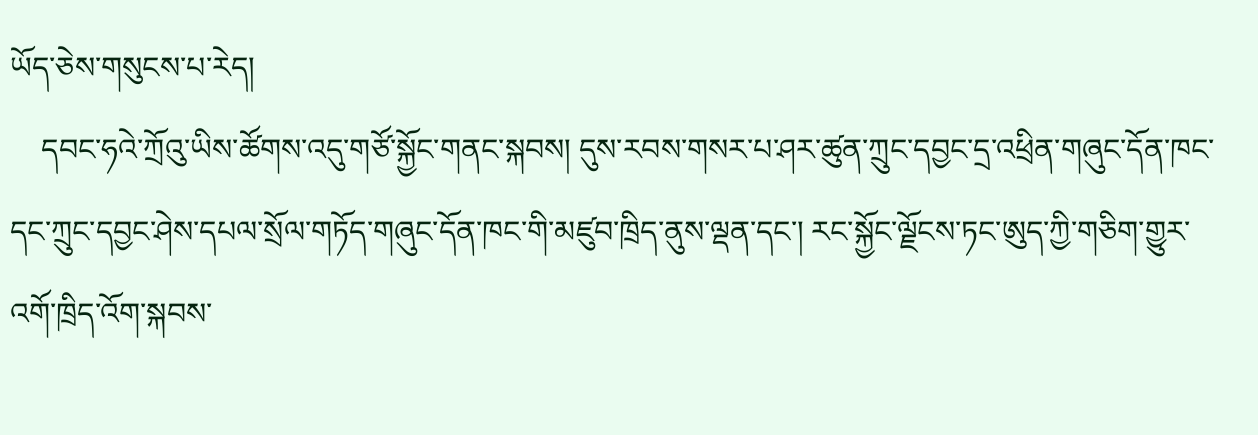ཡོད་ཅེས་གསུངས་པ་རེད།
    དབང་ཧའེ་ཀྲོའུ་ཡིས་ཚོགས་འདུ་གཙོ་སྐྱོང་གནང་སྐབས། དུས་རབས་གསར་པ་ཤར་ཚུན་ཀྲུང་དབྱང་དྲ་འཕྲིན་གཞུང་དོན་ཁང་དང་ཀྲུང་དབྱང་ཤེས་དཔལ་སྲོལ་གཏོད་གཞུང་དོན་ཁང་གི་མཛུབ་ཁྲིད་ནུས་ལྡན་དང་། རང་སྐྱོང་ལྗོངས་ཏང་ཨུད་ཀྱི་གཅིག་གྱུར་འགོ་ཁྲིད་འོག་སྐབས་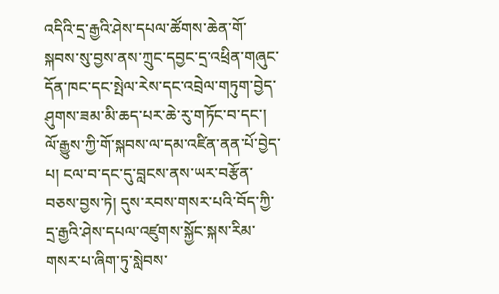འདིའི་དྲ་རྒྱའི་ཤེས་དཔལ་ཚོགས་ཆེན་གོ་སྐབས་སུ་བྱས་ནས་ཀྲུང་དབྱང་དྲ་འཕྲིན་གཞུང་དོན་ཁང་དང་སྤེལ་རེས་དང་འབྲེལ་གཏུག་བྱེད་ཤུགས་ཟམ་མི་ཆད་པར་ཆེ་རུ་གཏོང་བ་དང་། ལོ་རྒྱུས་ཀྱི་གོ་སྐབས་ལ་དམ་འཛིན་ནན་པོ་བྱེད་པ། ངལ་བ་དང་དུ་བླངས་ནས་ཡར་བརྩོན་བཅས་བྱས་ཏེ། དུས་རབས་གསར་པའི་བོད་ཀྱི་དྲ་རྒྱའི་ཤེས་དཔལ་འཛུགས་སྐྱོང་སྐས་རིམ་གསར་པ་ཞིག་ཏུ་སླེབས་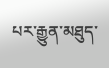པར་རྒྱུན་མཐུད་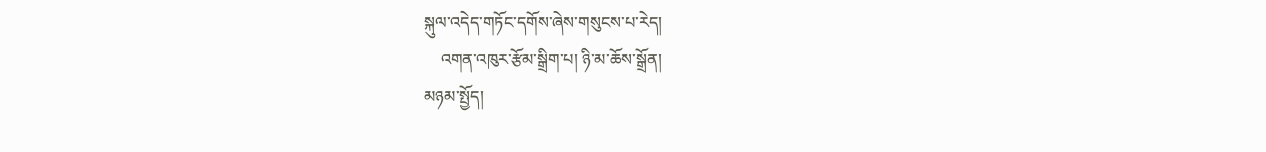སྐུལ་འདེད་གཏོང་དགོས་ཞེས་གསུངས་པ་རེད།
    འགན་འཁུར་རྩོམ་སྒྲིག་པ། ཉི་མ་ཆོས་སྒྲོན།
མཉམ་སྤྱོད།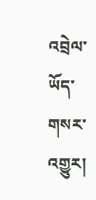འབྲེལ་ཡོད་གསར་འགྱུར།